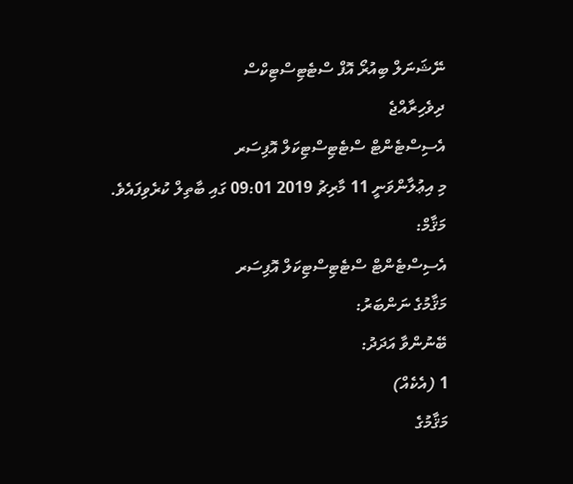ނޭޝަނަލް ބިއުރޯ އޮފް ސްޓެޓިސްޓިކްސް
ދިވެހިރާއްޖެ
އެސިސްޓެންޓް ސްޓެޓިސްޓިކަލް އޮފިސަރ
މި އިޢުލާންވަނީ 11 މާރިޗު 2019 09:01 ގައި ބާތިލް ކުރެވިފައެވެ.
މަޤާމް:
އެސިސްޓެންޓް ސްޓެޓިސްޓިކަލް އޮފިސަރ
މަޤާމުގެ ނަންބަރު:
ބޭނުންވާ އަދަދު:
1 (އެކެއް)
މަޤާމުގެ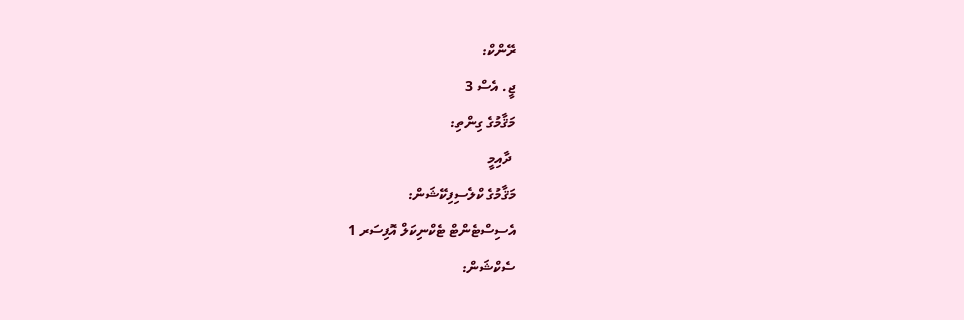ރޭންކް:
ޖީ. އެސް 3
މަޤާމުގެ ގިންތި:
 ދާއިމީ
މަޤާމުގެ ކްލެސިފިކޭޝަން:
އެސިސްޓެންޓް ޓެކްނިކަލް އޮފިސަރ 1
ސެކްޝަން: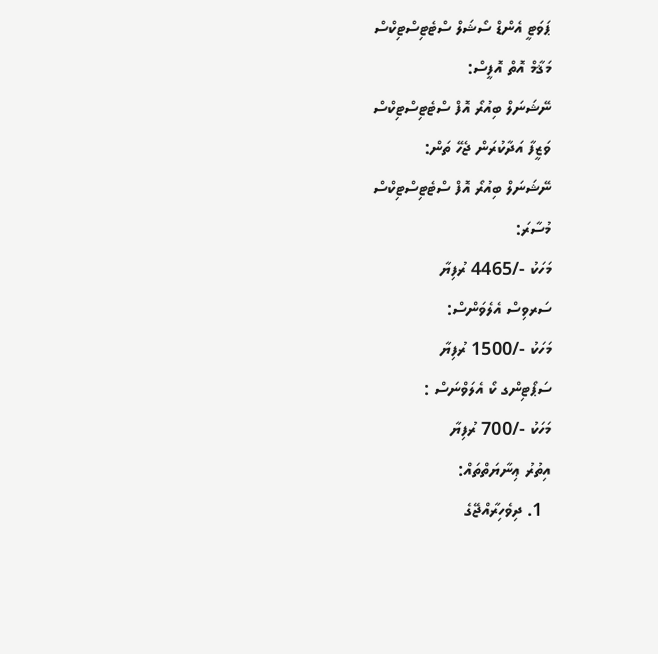ޕަވަޓީ އެންޑް ސޯޝަލް ސްޓެޓިސްޓިކްސް
މަޤާމް އޮތް އޮފީސް:
ނޭޝަނަލް ބިއުރޯ އޮފް ސްޓެޓިސްޓިކްސް
ވަޒީފާ އަދާކުރަން ޖެހޭ ތަން:
ނޭޝަނަލް ބިއުރޯ އޮފް ސްޓެޓިސްޓިކްސް
މުސާރަ:
މަހަކު -/4465 ރުފިޔާ
ސަރވިސް އެލެވަންސް:
މަހަކު -/1500 ރުފިޔާ
ސަޕޯޓިންގ ކޯ އެލަވްނަސް :
މަހަކު -/700 ރުފިޔާ
އިތުރު ޢިނާޔަތްތައް:
  1. ދިވެހިރާއްޖޭގެ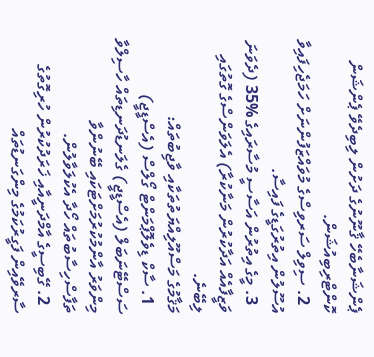ޕެންޝަނާބެހޭ ޤާނޫނުގެ ދަށުން ލިބިދެވޭ ޕެންޝަން ކޮންޓްރިބިއުޝަން.
  2. ސިވިލް ސަރވިސްގެ މުވައްޒަފުންނަށް ހަމަޖެހިފައިވާ އުސޫލުން އިތުރުގަޑީގެ ފައިސާ.
  3. މީގެ އިތުރުން އަސާސީ މުސާރައިގެ %35 (ދެވަނަ ވަޒީފާއެއް އަދާކުރުން މަނާކުރާ) އެލަވަންސްގެ ގޮތުގައި ލިބޭނެ.
މަޤާމުގެ މަސްއޫލިއްޔަތުތަކާއި ވާޖިބުތައް:
  1. ސާކް ޑިވެލޮޕްމަންޓް ގޯލްސް (އެސްޑީޖީ) ސަސްޓޭނަބަލް (އެސްޑީޖީ) ގެލަނޑުދަނޑިތައް ހާސިލްވާ މިންވަރު އާންމުކުރުމަށްޓަކައި ބޭނުންވާ ތަފާސްހިސާބުތައް ހޯދާ އެކުލަވާލުން.
  2. ގޭބިސީގެ އާމްދަނީއާއި ޚަރަދުކުރުން ހުރިގޮތުގެ ސާރވޭއިން ފަގީރުކަމުގެ މިންގަނޑުތައް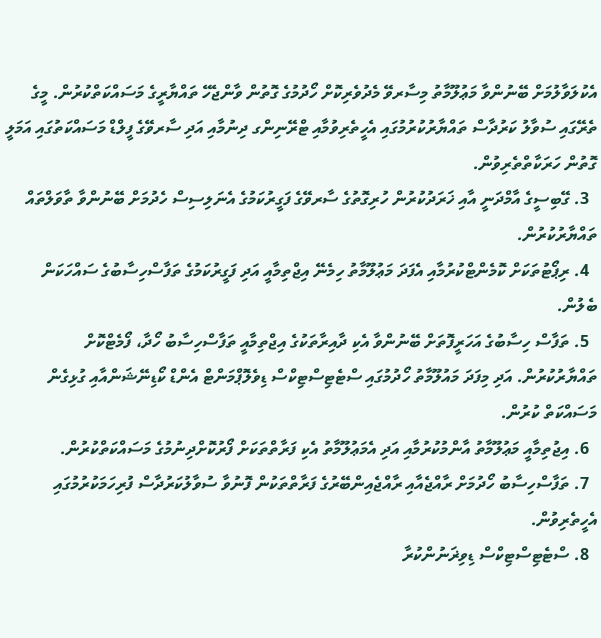އެކުލަވާލުމަށް ބޭނުންވާ މަޢުލޫމާތު މިސާރވޭ މެދުވެރިކޮށް ހޯދުމުގެ ގޮތުން ވާންޖެހޭ ތައްޔާރީގެ މަސައްކަތްކުރުން. މީގެ ތެރޭގައި ސުވާލު ކަރުދާސް ތައްޔާރުކުރުމުގައި އެހީތެރިވުމާއި ޓްރޭނިންގ ދިނުމާއި އަދި ސާރވޭގެ ފީލްޑް މަސައްކަތުގައި އަމަލީ ގޮތުން ހަރަކާތްތެރިވުން.
  3. ގޭބިސީގެ އާމްދަނީ އާއި ޚަރަދުކުރުން ހުރިގޮތުގެ ސާރވޭގެ ފަގީރުކަމުގެ އެނަލިސިސް ހެދުމަށް ބޭނުންވާ ތާވަލްތައް ތައްޔާރުކުރުން.
  4. ރިޕޯޓުތަކަށް ކޮމެންޓްކުރުމާއި އެފަދަ މަޢުލޫމާތު ހިމެނޭ އިޖްތިމާއީ އަދި ފަގީރުކަމުގެ ތަފާސްހިސާބުގެ ސައްހަކަން ބެލުން.
  5. ތަފާސް ހިސާބުގެ އަހަރީފޮތަށް ބޭނުންވާ އެކި ދާއިރާތަކުގެ އިޖްތިމާއީ ތަފާސްހިސާބު ހޯދާ، ފޯމެޓްކޮށް ތައްޔާރުކުރުން. އަދި މިފަދަ މައުލޫމާތު ހޯދުމުގައި ސްޓެޓިސްޓިކްސް ޑިވެލޮޕްމަންޓް އެންޑް ކޯޑިނޭޝަންއާއި ގުޅިގެން މަސައްކަތް ކުރުން.
  6. އިޖުތިމާއީ މަޢުލޫމާތު އާންމުކުރުމާއި އަދި އެމަޢުލޫމާތު އެކި ފަރާތްތަކަށް ފޯރުކޮށްދިނުމުގެ މަސައްކަތްކުރުން.
  7. ތަފާސްހިސާބު ހޯދުމަށް ރާއްޖެއާއި ރާއްޖެއިންބޭރުގެ ފަރާތްތަކުން ފޮނުވާ ސުވާލުކަރުދާސް ފުރިހަމަކުރުމުގައި އެހީތެރިވުން.
  8. ސްޓެޓިސްޓިކްސް ޑިވިޜަނުންކުރާ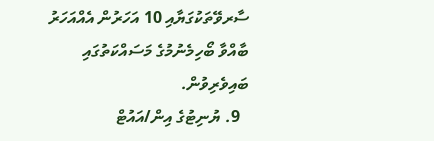ސާރވޭތަކުގަޔާއި 10 އަހަރުން އެއްއަހަރު ބާއްވާ ބޯހިމެނުމުގެ މަސައްކަތުގައި ބައިވެރިވުން.
  9. ޔުނިޓުގެ އިން/އައުޓް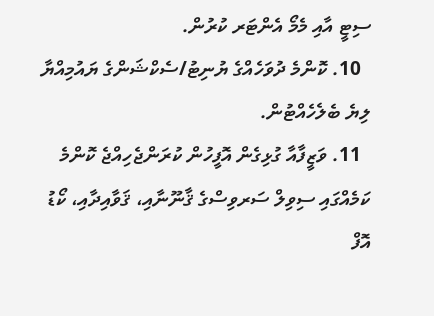ސިޓީ އާއި މެމޯ އެންޓަރ ކުރުން.
  10. ކޮންމެ ދުވަހެއްގެ ޔުނިޓު/ސެކްޝަންގެ ޔައުމިއްޔާ ލިޔެ ބެލެހެއްޓުން.
  11. ވަޒީފާއާ ގުޅިގެން އޮފީހުން ކުރަންޖެހިއްޖެ ކޮންމެ ކަމެއްގައި ސިވިލް ސަރވިސްގެ ޤާނޫނާއި، ޤަވާއިދާއި، ކޯޑު އޮފް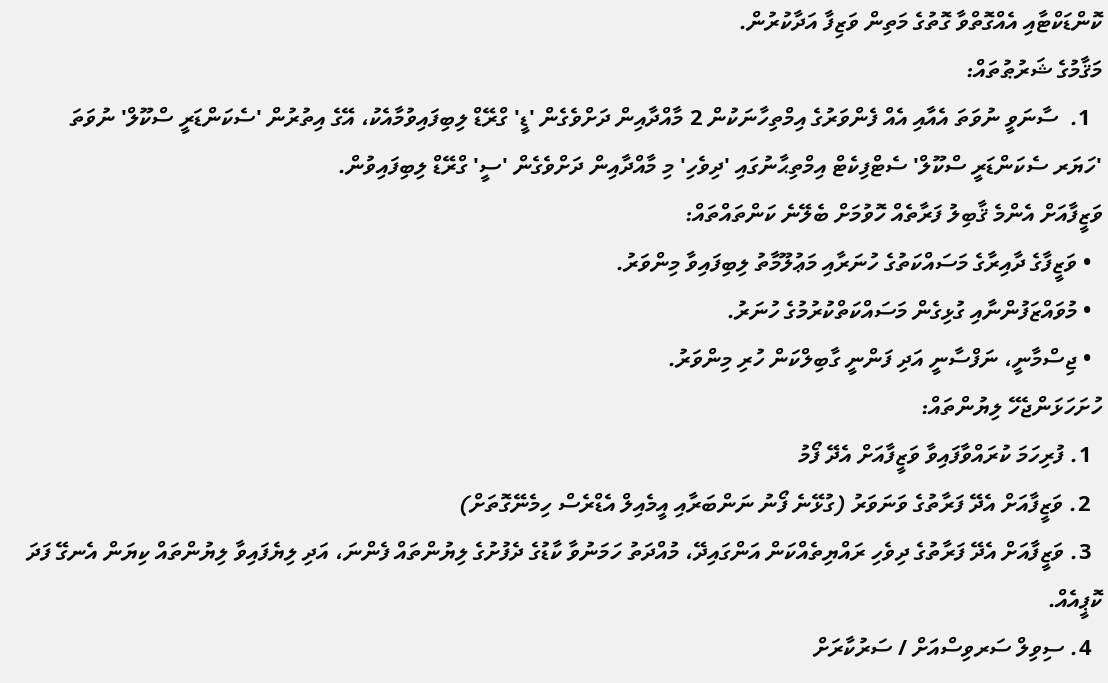ކޮންޑަކްޓާއި އެއްގޮތްވާ ގޮތުގެ މަތިން ވަޒިފާ އަދާކުރުން.
މަޤާމުގެ ޝަރުޠުތައް:
  1.  ސާނަވީ ނުވަތަ އެއާއި އެއް ފެންވަރުގެ އިމްތިހާނަކުން 2 މާއްދާއިން ދަށްވެގެން 'ޑީ' ގްރޭޑް ލިބިފައިވުމާއެކު، އޭގެ އިތުރުން 'ސެކަންޑަރީ ސްކޫލް' ނުވަތަ 'ހަޔަރ ސެކަންޑަރީ ސްކޫލް' ސެޓްފިކެޓް އިމްތިޙާނުގައި 'ދިވެހި' މި މާއްދާއިން ދަށްވެގެން 'ސީ' ގްރޭޑް ލިބިފައިވުން.
ވަޒީފާއަށް އެންމެ ޤާބިލު ފަރާތެއް ހޮވުމަށް ބެލޭނެ ކަންތައްތައް:
  • ވަޒީފާގެ ދާއިރާގެ މަސައްކަތުގެ ހުނަރާއި މަޢުލޫމާތު ލިބިފައިވާ މިންވަރު.
  • މުވައްޒަފުންނާއި ގުޅިގެން މަސައްކަތްކުރުމުގެ ހުނަރު.
  • ޖިސްމާނީ، ނަފްސާނީ އަދި ފަންނީ ގާބިލްކަން ހުރި މިންވަރު.
ހުށަހަޅަންޖެހޭ ލިޔުންތައް:
  1. ފުރިހަމަ ކުރައްވާފައިވާ ވަޒީފާއަށް އެދޭ ފޯމު
  2. ވަޒީފާއަށް އެދޭ ފަރާތުގެ ވަނަވަރު (ގުޅޭނެ ފޯނު ނަންބަރާއި އީމެއިލް އެޑްރެސް ހިމެނޭގޮތަށް)
  3. ވަޒީފާއަށް އެދޭ ފަރާތުގެ ދިވެހި ރައްޔިތެއްކަން އަންގައިދޭ، މުއްދަތު ހަމަނުވާ ކާޑުގެ ދެފުށުގެ ލިޔުންތައް ފެންނަ، އަދި ލިޔެފައިވާ ލިޔުންތައް ކިޔަން އެނގޭ ފަދަ ކޮޕީއެއް.
  4. ސިވިލް ސަރވިސްއަށް / ސަރުކާރަށް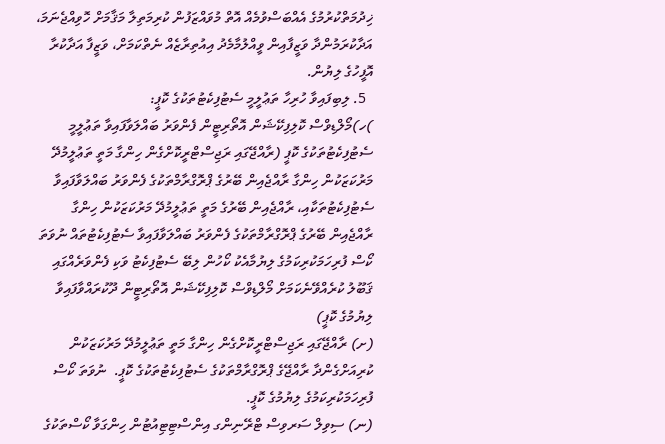ޚިދުމަތްކުރުމުގެ އެއްބަސްވުމެއް އޮތް މުވައްޒަފުން ކުރިމަތިލާ މަޤާމަށް ހޮވިއްޖެނަމަ، އަދާކުރަމުންދާ ވަޒީފާއިން ވީއްލުމާމެދު އިއުތިރާޒެއް ނެތްކަމަށް، ވަޒީފާ އަދާކުރާ އޮފީހުގެ ލިޔުން.
  5. ލިބިފައިވާ ހުރިހާ ތަޢުލީމީ ސެޓުފިކެޓުތަކުގެ ކޮޕީ:
)ހ)މޯލްޑިވްސް ކޮލިފިކޭޝަން އޮތޯރިޓީން ފެންވަރު ބައްލަވާފައިވާ ތަޢުލީމީ ސެޓުފިކެޓުތަކުގެ ކޮޕީ (ރާއްޖޭގައި ރަޖިސްޓްރީކޮށްގެން ހިންގާ މަތީ ތަޢުލީމުދޭ މަރުކަޒަކުން ހިންގާ ރާއްޖެއިން ބޭރުގެ ޕްރޮގްރާމްތަކުގެ ފެންވަރު ބައްލަވާފައިވާ ސެޓުފިކެޓުތަކާއި، ރާއްޖެއިން ބޭރުގެ މަތީ ތަޢުލީމުދޭ މަރުކަޒަކުން ހިންގާ ރާއްޖެއިން ބޭރުގެ ޕްރޮގްރާމްތަކުގެ ފެންވަރު ބައްލަވާފައިވާ ސެޓުފިކެޓުތައް ނުވަތަ ކޯސް ފުރިހަމަކުރިކަމުގެ ލިޔުމާއެކު ކޯހުން ލިބޭ ސެޓުފިކެޓު ވަކި ފެންވަރެއްގައި ޤަބޫލު ކުރެއްވޭނެކަމަށް މޯލްޑިވްސް ކޮލިފިކޭޝަން އޮތޯރިޓީން ދޫކުރައްވާފައިވާ ލިޔުމުގެ ކޮޕީ)
(ށ) ރާއްޖޭގައި ރަޖިސްޓްރީކޮށްގެން ހިންގާ މަތީ ތަޢުލީމުދޭ މަރުކަޒަކުން ކުރިއަށްގެންދާ ރާއްޖޭގެ ޕްރޮގްރާމްތަކުގެ ސެޓުފިކެޓުތަކުގެ ކޮޕީ.  ނުވަތަ ކޯސް ފުރިހަމަކުރިކަމުގެ ލިޔުމުގެ ކޮޕީ.
(ނ) ސިވިލް ސަރވިސް ޓްރޭނިންގ އިންސްޓިޓިއުޓުން ހިންގަވާ ކޯސްތަކުގެ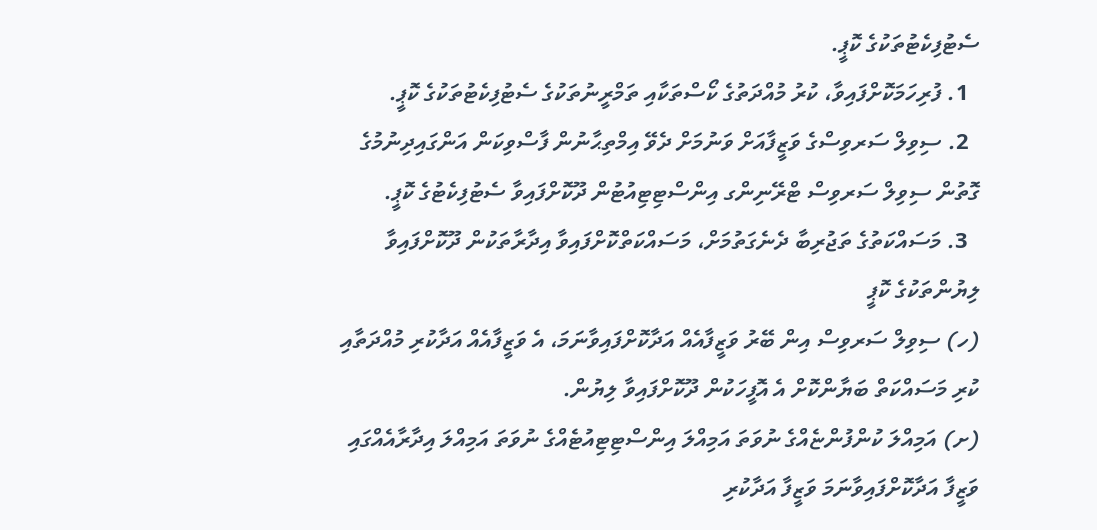ސެޓުފިކެޓުތަކުގެ ކޮޕީ.
  1. ފުރިހަމަކޮށްފައިވާ، ކުރު މުއްދަތުގެ ކޯސްތަކާއި ތަމްރީނުތަކުގެ ސެޓުފިކެޓުތަކުގެ ކޮޕީ.
  2. ސިވިލް ސަރވިސްގެ ވަޒީފާއަށް ވަނުމަށް ދެވޭ އިމްތިޙާނުން ފާސްވިކަން އަންގައިދިނުމުގެ ގޮތުން ސިވިލް ސަރވިސް ޓްރޭނިންގ އިންސްޓިޓިއުޓުން ދޫކޮށްފައިވާ ސެޓުފިކެޓުގެ ކޮޕީ.
  3. މަސައްކަތުގެ ތަޖުރިބާ ދެނެގަތުމަށް، މަސައްކަތްކޮށްފައިވާ އިދާރާތަކުން ދޫކޮށްފައިވާ ލިޔުންތަކުގެ ކޮޕީ
(ހ) ސިވިލް ސަރވިސް އިން ބޭރު ވަޒީފާއެއް އަދާކޮށްފައިވާނަމަ، އެ ވަޒީފާއެއް އަދާކުރި މުއްދަތާއި ކުރި މަސައްކަތް ބަޔާންކޮށް އެ އޮފީހަކުން ދޫކޮށްފައިވާ ލިޔުން.
(ށ) އަމިއްލަ ކުންފުންޏެއްގެ ނުވަތަ އަމިއްލަ އިންސްޓިޓިއުޓެއްގެ ނުވަތަ އަމިއްލަ އިދާރާއެއްގައި ވަޒީފާ އަދާކޮށްފައިވާނަމަ ވަޒީފާ އަދާކުރި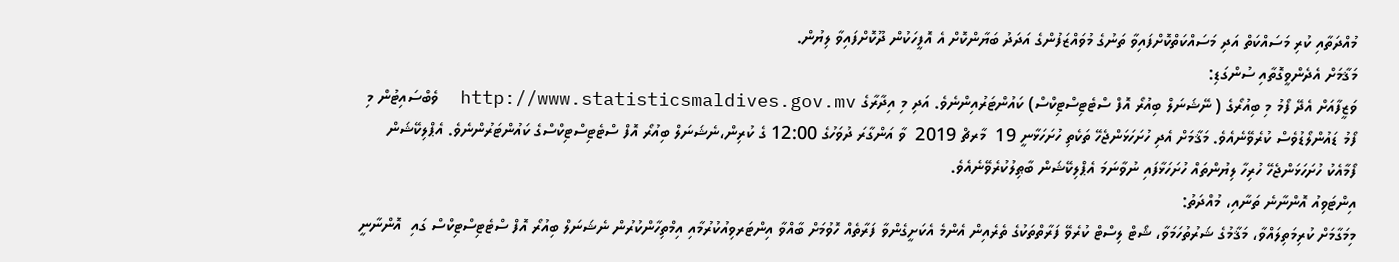މުއްދަތާއި ކުރި މަސައްކަތް އަދި މަސައްކަތްކޮށްފައިވާ ތަނުގެ މުވައްޒަފުންގެ އަދަދު ބަޔާންކޮށް އެ އޮފީހަކުން ދޫކޮށްފައިވާ ލިޔުން.
މަޤާމަށް އެދެންވީގޮތާއި ސުންގަޑި:
ވަޒީފާއަށް އެދޭ ފޯމު މި ބިއުރޯގެ ( ނޭޝަނަލް ބިއުރޯ އޮފް ސްޓެޓިސްޓިކްސް) ކައުންޓަރުއިންނެވެ. އަދި މި އިދާރާގެ http://www.statisticsmaldives.gov.mv  ވެބްސައިޓުން މި ފޯމު ޑައުންލޯޑުވެސް ކުރެވޭނެއެވެ. މަޤާމަށް އެދި ހުށަހަޅަންޖެހޭ ތަކެތި ހުށަހަޅާނީ 19  މާރޗް 2019  ވާ އަންގާރަ ދުވަހުގެ 12:00 ގެ ކުރިން،ނެޝަނަލް ބިއުރޯ އޮފް ސްޓެޓިސްޓިކްސްގެ ކައުންޓަރުންނެވެ. އެޕްލިކޭޝަން ފޯމާއެކު ހުށަހަޅަންޖެހޭ ހުރިހާ ލިޔުންތައް ހުށަހަޅާފައި ނުވާނަމަ އެޕްލިކޭޝަން ބާޠިލުކުރެވޭނެއެވެ.
އިންޓަވިއު އޮންނާނެ ތަނާއި، މުއްދަތު:
މިމަގާމަށް ކުރިމަތިލައްވާ، މަޤާމުގެ ޝަރުތުހަމަވާ، ޝޯޓް ލިސްޓް ކުރެވޭ ފަރާތްތަކުގެ ތެރެއިން އެންމެ އެކަށީގެންވާ ފަރާތެއް ހޮވުމަށް ބާއްވާ އިންޓަރވިއުކުރުމާއި އިމްތިހާންކުރުން ނެޝަނަލް ބިއުރޯ އޮފް ސްޓެޓިސްޓިކްސް ގައި  އޮންނާނީ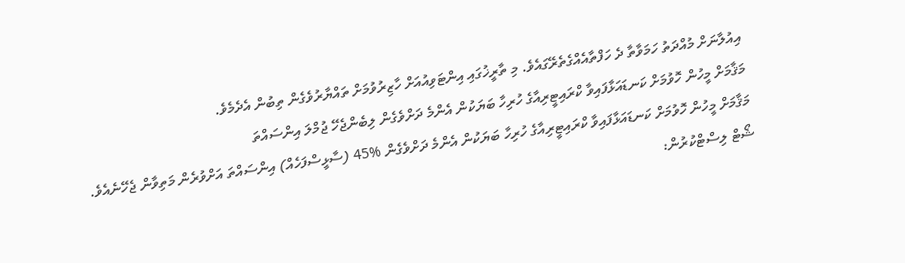އިއުލާނަށް މުއްދަތު ހަމަވާތާ ދެ ހަފްތާއެއްގެތެރޭގައެވެ. މި ތާރީޚުގައި އިންޓަވިއުއަށް ހާޒިރުވުމަށް ތައްޔާރުވެގެން ތިބުން އެދެމެވެ.
މަޤާމަށް މީހުން ހޮވުމަށް ކަނޑައަޅާފައިވާ ކްރައިޓީރިއާގެ ހުރިހާ ބަޔަކުން އެންމެ ދަށްވެގެން ލިބެންޖެހޭ ޖުމްލަ އިންސައްތަ
މަޤާމަށް މީހުން ހޮވުމަށް ކަނޑައަޅާފައިވާ ކްރައިޓީރިއާގެ ހުރިހާ ބަޔަކުން އެންމެ ދަށްވެގެން %45 (ސާޅީސްފަހެއް) އިންސައްތަ އަށްވުރެން މަތިވާން ޖެހޭނެއެވެ.
ޝޯޓް ލިސްޓްކުރުން: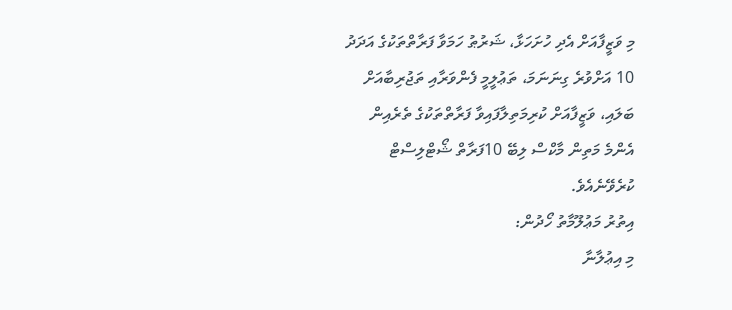މި ވަޒީފާއަށް އެދި ހުށަހަޅާ، ޝަރުޠު ހަމަވާ ފަރާތްތަކުގެ އަދަދު 10 އަށްވުރެ ގިނަނަމަ، ތަޢުލީމީ ފެންވަރާއި ތަޖުރިބާއަށް ބަލައި، ވަޒީފާއަށް ކުރިމަތިލާފައިވާ ފަރާތްތަކުގެ ތެރެއިން އެންމެ މަތިން މާކްސް ލިބޭ 10ފަރާތް ޝޯޓްލިސްޓް ކުރެވޭނެއެވެ.
އިތުރު މަޢުލޫމާތު ހޯދުން:
މި އިޢުލާނާ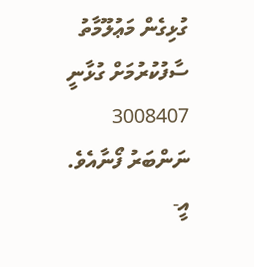ގުޅިގެން މަޢުލޫމާތު ސާފުކުރުމަށް ގުޅާނީ 3008407 ނަންބަރު ފޯނާއެވެ. އީ-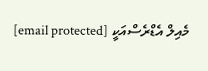މެއިލް އެޑްރެސްއަކީ [email protected]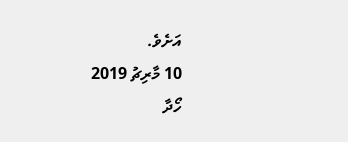އަށެވެ.
10 މާރިޗު 2019
ހޯދާ